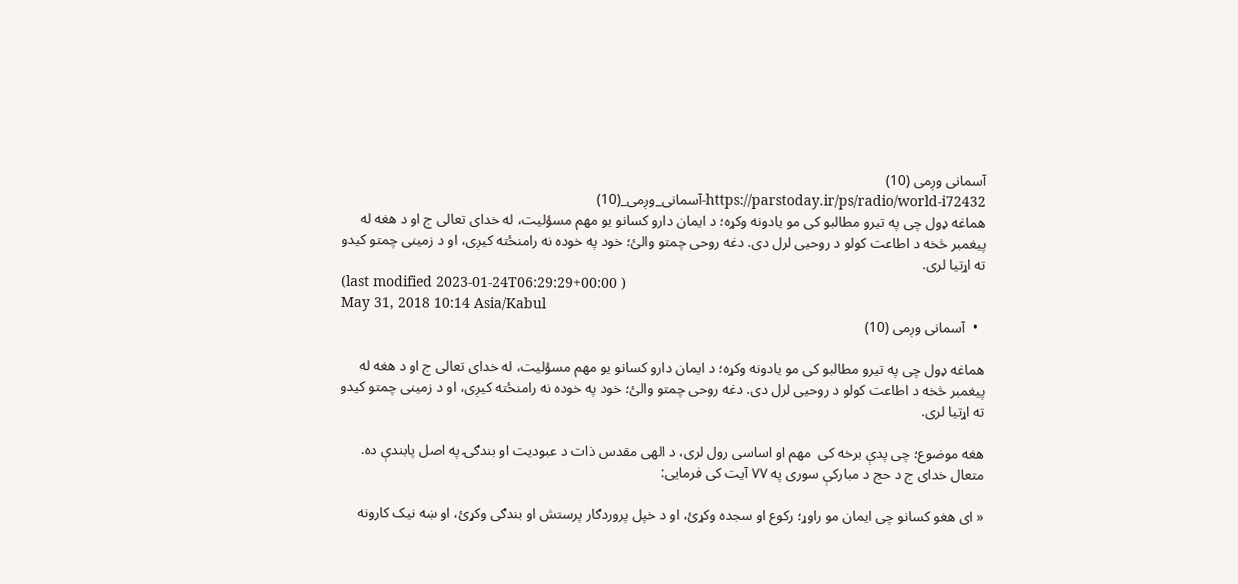آسمانی وږمی (10)
https://parstoday.ir/ps/radio/world-i72432-آسمانی_وږمی_(10)
هماغه ډول چی په تیرو مطالبو کی مو یادونه وکړه؛ د ایمان دارو کسانو یو مهم مسؤلیت، له خدای تعالی ج او د هغه له پیغمبر څخه د اطاعت کولو د روحیی لرل دی. دغه روحی چمتو والئ؛ خود په خوده نه رامنځته کیږی، او د زمینی چمتو کیدو ته اړتیا لری.
(last modified 2023-01-24T06:29:29+00:00 )
May 31, 2018 10:14 Asia/Kabul
  •  آسمانی وږمی (10)

هماغه ډول چی په تیرو مطالبو کی مو یادونه وکړه؛ د ایمان دارو کسانو یو مهم مسؤلیت، له خدای تعالی ج او د هغه له پیغمبر څخه د اطاعت کولو د روحیی لرل دی. دغه روحی چمتو والئ؛ خود په خوده نه رامنځته کیږی، او د زمینی چمتو کیدو ته اړتیا لری.

هغه موضوع؛ چی پدې برخه کی  مهم او اساسی رول لری، د الهی مقدس ذات د عبودیت او بندګۍ په اصل پابندې ده. متعال خدای ج د حج د مبارکې سوری په ۷۷ آیت کی فرمایی:

« ای هغو کسانو چی ایمان مو راوړ؛ رکوع او سجده وکړئ، او د خپل پروردګار پرستش او بندګی وکړئ، او ښه نیک کارونه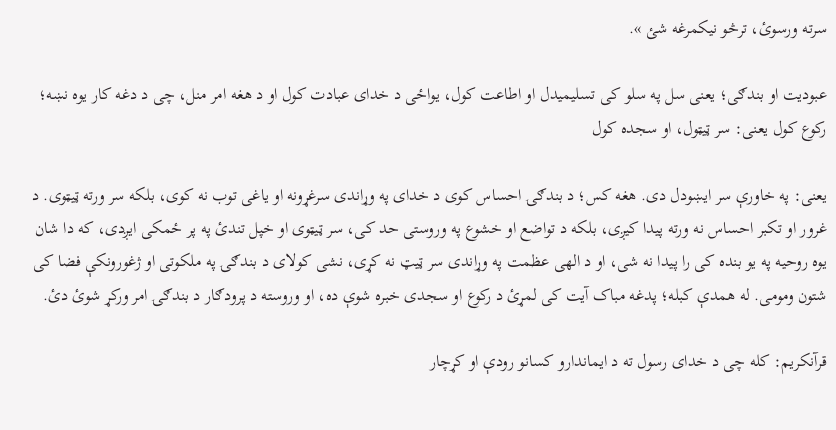سرته ورسوئ، ترڅو نیکمرغه شئ ».

عبودیت او بندګی؛ یعنی سل په سلو کی تسلیمیدل او اطاعت کول، یواځی د خدای عبادت کول او د هغه امر منل، چی د دغه کار یوه نښه؛ رکوع کول یعنی: سر ټیټول، او سجده کول

یعنی: په خاورې سر ایښودل دی. هغه کس؛ د بندګۍ احساس کوی د خدای په وړاندی سرغړونه او یاغی توب نه کوی، بلکه سر ورته ټیټوی. د غرور او تکبر احساس نه ورته پیدا کیږی، بلکه د تواضع او خشوع په وروستی حد کی، سر ټیټوی او خپل تندئ په پر ځمکی ایږدی، که دا شان یوه روحیه په یو بنده کی را پیدا نه شی، او د الهی عظمت په وړاندی سر ټیټ نه کړی، نشی کولای د بندګۍ په ملکوتی او ژغورونکې فضا کی شتون ومومی. له همدې کبله؛ پدغه مباک آیت کی لمړئ د رکوع او سجدی خبره شوې ده، او وروسته د پرودګار د بندګۍ امر ورکړ شوئ دئ.

قرآنکریم: کله چی د خدای رسول ته د ایماندارو کسانو رودې او کړچار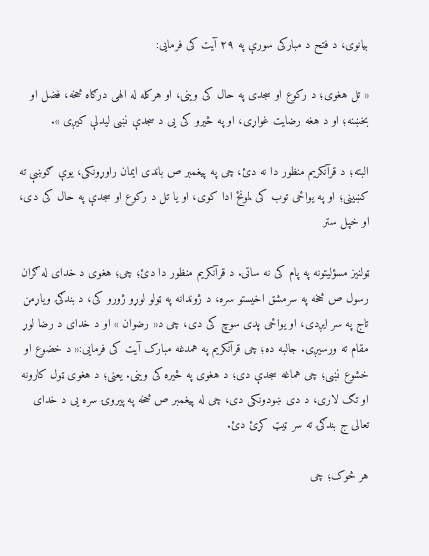بیانوی، د فتح د مبارکی سورې په ۲۹ آیت کی فرمایی:

« تل هغوی؛ د رکوع او سجدی په حال کی وینی، او هرکله له الهی درګاه څخه، فضل او بخښنه؛ او د هغه رضایت غواړی، او په څیرو کی یی د سجدې نښی لیدلې کیږی ».

البته؛ د قرآنکریم منظور دا نه دئ، چی په پیغمبر ص باندی ایمان راوړونکی، یوې ګوښې ته کښینی؛ او په یواځی توب کی لمونځ ادا کوی، او یا تل د رکوع او سجدې په حال کی دی، او خپل ستر

ټولنیز مسؤلیتونه په پام کی نه ساتی. د قرآنکریم منظور دا دئ؛ چی؛ هغوی د خدای له ګران رسول ص څخه په سرمشق اخیستو سره، د ژوندانه په ټولو لوړو ژورو کی، د بندګۍ ویاړمن تاج په سر ایږدی، او یواځی پدی سوچ کی دی، چی د« رضوان » او د خدای د رضا لوړ مقام ته ورسیږی. جالبه ده؛ چی قرآنکریم په همدغه مبارک آیت کی فرمایی:« د خضوع او خشوع نښی؛ چی هماغه سجدې دی؛ د هغوی په څیره کی وینی. یعنی؛ د هغوی ټول کارونه او تګ لاری، د دی ښودونکی دی، چی له پیغمبر ص څخه په پیروۍ سره یی د خدای تعالی ج بندګۍ ته سر ټیټ کړئ دئ.

هر څوک؛ چی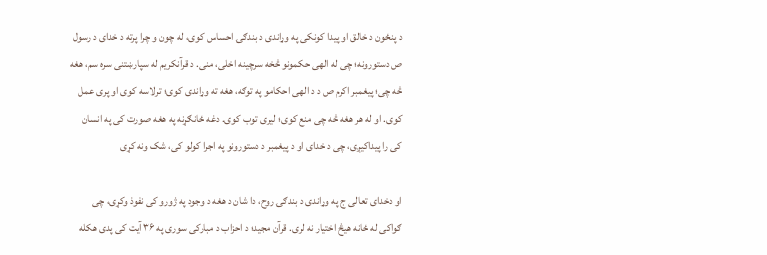د پنځون د خالق او پیدا کونکی په وړاندی د بندګۍ احساس کوی، له چون و چرا پرته د خدای د رسول ص دستورونه؛ چی له الهی حکمونو څخه سرچینه اخلی، منی. د قرآنکریم له سپارښتنی سره سم، هغه څه چی؛ پیغمبر اکرم ص د د الهی احکامو په توګه، هغه ته وړاندی کوی؛ ترلاسه کوی او پری عمل کوی. او له هر هغه څه چی منع کوی؛ لیری توب کوی. دغه ځانګړنه په هغه صورت کی په انسان کی را پیداکیږی، چی د خدای او د پیغمبر د دستورونو په اجرا کولو کی، شک ونه کړی

او دخدای تعالی ج په وړاندی د بندګۍ روح، دا شان د هغه د وجود په ژورو کی نفوذ وکړی، چی ګواکی له ځانه هیڅ اختیار نه لری. قرآن مجید؛ د احزاب د مبارکی سوری په ۳۶ آیت کی پدی هکله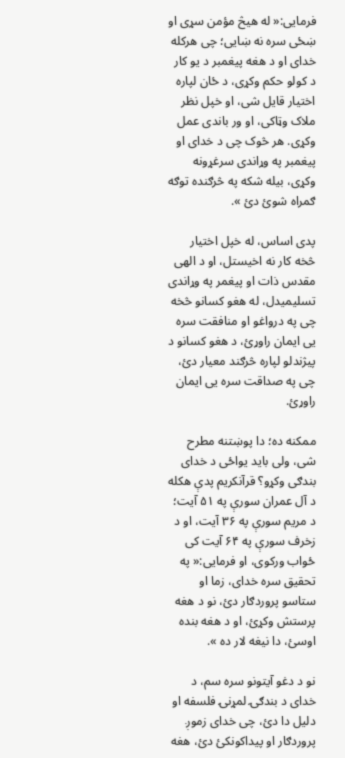فرمایی:« له هیڅ مؤمن سړی او ښځی سره نه ښایی؛ چی هرکله خدای او د هغه پیغمبر د یو کار د کولو حکم وکړی، د ځان لپاره اختیار قایل شی، او خپل نظر ملاک وټاکی، او ور باندی عمل وکړی. هر څوک چی د خدای او پیغمبر په وړاندی سرغړونه وکړی، بیله شکه په څرګنده توګه ګمراه شوئ دئ ».

پدی اساس، له خپل اختیار څخه کار نه اخیستل، او د الهی مقدس ذات او پیغمر په وړاندی تسلیمیدل، له هغو کسانو څخه چی په درواغو او منافقت سره یی ایمان راوړئ، د هغو کسانو د پیژندلو لپاره څرګند معیار دئ، چی په صداقت سره یی ایمان راوړئ.

ممکنه ده؛ دا پوښتنه مطرح شی، ولی باید یواځی د خدای بندګی وکړو؟ قرآنکریم پدې هکله د آل عمران سورې په ۵۱ آیت؛ د مریم سورې په ۳۶ آیت، او د زخرف سورې په ۶۴ آیت کی ځواب ورکوی، او فرمایی:« په تحقیق سره خدای، زما او ستاسو پروردګار دئ، نو د هغه پرستش وکړئ، او د هغه بنده اوسئ، دا نیغه لار ده ».

نو د دغو آیتونو سره سم، د خدای د بندګۍ لمړنۍ فلسفه او دلیل دا دئ، چی خدای زموږ پروردګار او پیداکونکئ دئ، هغه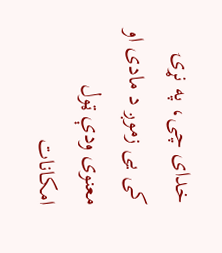خدای چی، په نړۍ کی یی زموږ د مادی او معنوی ودې ټول امکانات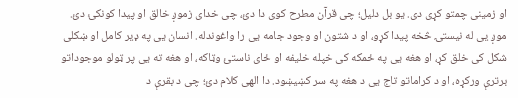او زمینی چمتو کړی دی. یو بل دلیل؛ چی قرآن مطرح کوی دا دئ، چی خدای زموږ خالق او پیدا کونکئ دئ. موږ یی له نیستۍ څخه پیدا کړو، او د شتون او وجود جامه یی را واغوندله. انسان یی په ډیر کامل او ښکلی شکل کی خلق کړ، او هغه یی په ځمکه کی خپله خلیفه او ځای ناستئ وټاکه، او هغه ته یی پر ټولو موجوداتو برترې ورکړه، او د کراماتو تاج یی د هغه په سر کښیښود. دا الهی کلام دئ؛ چی د بقرې د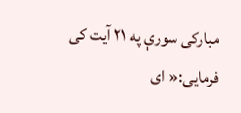مبارکی سورې په ۲۱ آیت کی فرمایی:« ای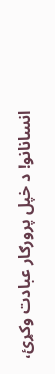انسانانو! د خپل پرورګار عبادت وکړئ،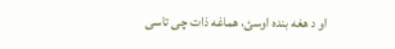او د هغه بنده اوسئ، هماغه ذات چی تاسی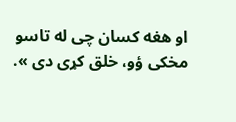او هغه کسان چی له تاسو مخکی ؤو، خلق کړی دی ».